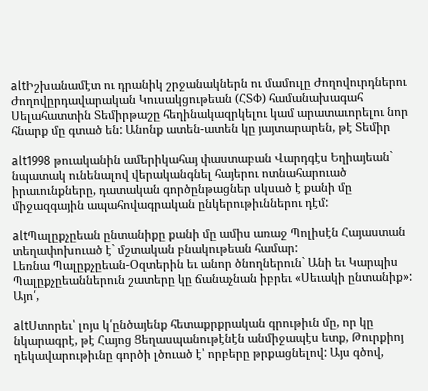altԻշխանամէտ ու դրանիկ շրջանակներն ու մամուլը Ժողովուրդներու Ժողովըրդավարական Կուսակցութեան (ՀՏՓ) համանախագահ Սելահատտին Տեմիրթաշը հեղինակազրկելու կամ արատաւորելու նոր հնարք մը գտած են: Անոնք ատեն-ատեն կը յայտարարեն, թէ Տեմիր

alt1998 թուականին ամերիկահայ փաստաբան Վարդգէս Եղիայեան` նպատակ ունենալով վերականգնել հայերու ոտնահարուած իրաւունքները, դատական գործընթացներ սկսած է քանի մը միջազգային ապահովագրական ընկերութիւններու դէմ:

altՊալըքչըեան ընտանիքը քանի մը ամիս առաջ Պոլիսէն Հայաստան տեղափոխուած է` մշտական բնակութեան համար:
Լեռնա Պալըքչըեան-Օզտերին եւ անոր ծնողներուն` Անի եւ Կարպիս Պալըքչըեաններուն շատերը կը ճանաչնան իբրեւ «Սեւակի ընտանիք»: Այո՛,

altՍտորեւ՝ լոյս կ՛ընծայենք հետաքրքրական գրութիւն մը, որ կը նկարագրէ, թէ Հայոց Ցեղասպանութէնէն անմիջապէս ետք, Թուրքիոյ ղեկավարութիւնը գործի լծուած է՝ որբերը թրքացնելով: Այս գծով,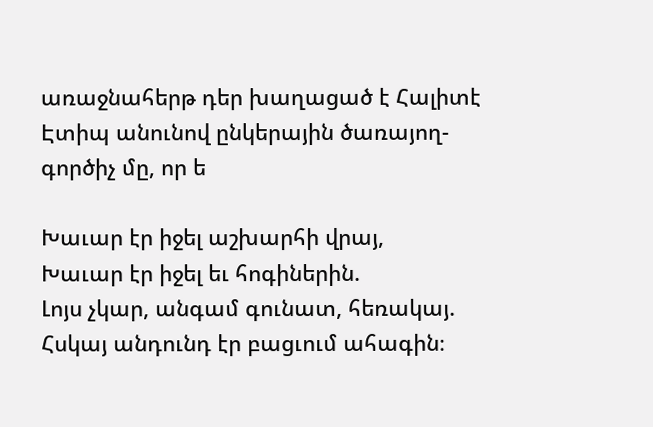առաջնահերթ դեր խաղացած է Հալիտէ Էտիպ անունով ընկերային ծառայող-գործիչ մը, որ ե

Խաւար էր իջել աշխարհի վրայ,
Խաւար էր իջել եւ հոգիներին.
Լոյս չկար, անգամ գունատ, հեռակայ.
Հսկայ անդունդ էր բացւում ահագին։